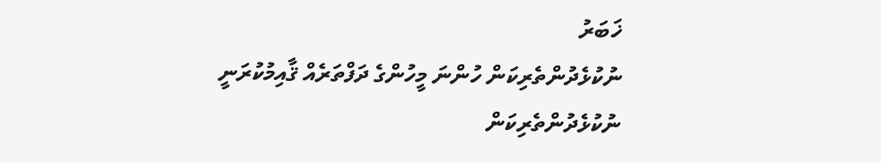ޚަބަރު
ނުކުޅެދުންތެރިކަން ހުންނަ މީހުންގެ ދަފްތަރެއް ޤާއިމުކުރަނީ
ނުކުޅެދުންތެރިކަން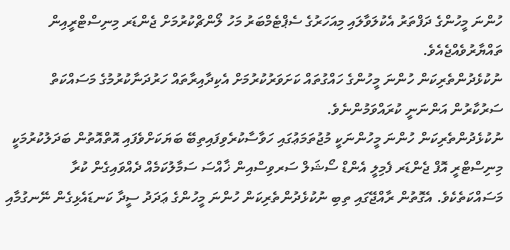ހުންނަ މީހުންގެ ދަފްތަރު އެކުލަވާލައި މިއަހަރުގެ ސެޕްޓެމްބަރު މަހު ލޯންޗްކުރުމަށް ޖެންޑަރ މިނިސްޓްރީއިން ތައްޔާރުވެއްޖެއެވެ.
ނުކުޅެދުންތެރިކަން ހުންނަ މީހުންގެ ހައްގުތައް ކަށަވަރުކުރުމަށް އެކިދާއިރާތައް ހަރުދަނާކުރުމުގެ މަސައްކަތް ސަރުކާރުން އަންނަނީ ކުރައްވަމުންނެވެ.
ނުކުޅެދުންތެރިކަން ހުންނަ މީހުންނަކީ މުޖުތަމަޢުގައި ހަވާސާކުރެވިފައިތިބޭ ބަޔަކަށްވެފައި އޮތްއޮތުން ބަދަލުކުރުމަކީ މިނިސްޓްރީ އޮފް ޖެންޑަރ ފެމިލީ އެންޑް ސޯޝަލް ސަރވިސްއިން ޚާއްސަ ސަމާލުކަމެއް ދެއްވައިގެން ކުރާ މަސައްކަތެކެވެ. އެގޮތުން ރާއްޖޭގައި ތިބި ނުކުޅެދުންތެރިކަން ހުންނަ މީހުންގެ ޢަދަދު ސީދާ ކަނޑައެޅިގެން ނޭނގުމާއި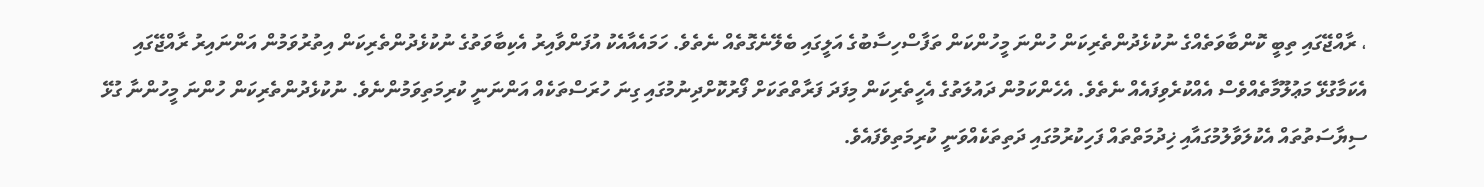، ރާއްޖޭގައި ތިބީ ކޮންބާވަތެއްގެ ނުކުޅެދުންތެރިކަން ހުންނަ މީހުންކަން ތަފާސްހިސާބުގެ އަލީގައި ބެލޭނެގޮތެއް ނެތެވެ. ހަމައެއާއެކު އުފަންވާއިރު އެކިބާވަތުގެ ނުކުޅެދުންތެރިކަން އިތުރުވަމުން އަންނައިރު ރާއްޖޭގައި އެކަމާގުޅޭ މަޢުލޫމާތެއްވެސް އެއްކުރެވިފައެއް ނެތެވެ. އެހެންކަމުން ދައުލަތުގެ އެހީތެރިކަން މިފަދަ ފަރާތްތަކަށް ފޯރުކޮށްދިނުމުގައި ގިނަ ހުރަސްތަކެއް އަންނަނީ ކުރިމަތިވަމުންނެވެ. ނުކުޅެދުންތެރިކަން ހުންނަ މީހުންނާ ގުޅޭ ސިޔާސަތުތައް އެކުލަވާލުމުގައާއި ޚިދުމަތްތައް ފަހިކުރުމުގައި ދަތިތަކެއްވަނީ ކުރިމަތިވެފައެވެ.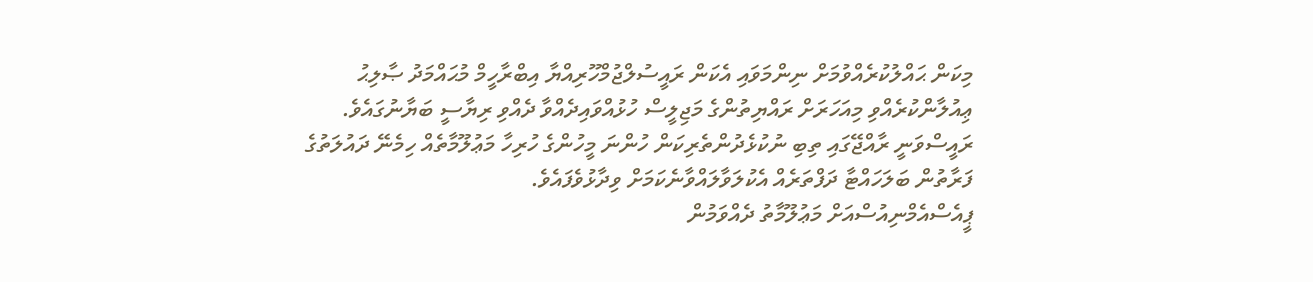މިކަން ޙައްލުކުރެއްވުމަށް ނިންމަވައި އެކަން ރައީސުލްޖުމްހޫރިއްޔާ އިބްރާހީމް މުޙައްމަދު ޞާލިޙު ޢިއުލާންކުރެއްވި މިއަހަރަށް ރައްޔިތުންގެ މަޖިލީސް ހުޅުއްވައިދެއްވާ ދެއްވި ރިޔާސީ ބަޔާނުގައެވެ. ރައީސްވަނީ ރާއްޖޭގައި ތިބި ނުކުޅެދުންތެރިކަން ހުންނަ މީހުންގެ ހުރިހާ މަޢުލޫމާތެއް ހިމެނޭ ދައުލަތުގެ ފަރާތުން ބަލަހައްޓާ ދަފްތަރެއް އެކުލަވާލައްވާނެކަމަށް ވިދާޅުވެފައެވެ.
ޕީއެސްއެމްނިއުސްއަށް މަޢުލޫމާތު ދެއްވަމުން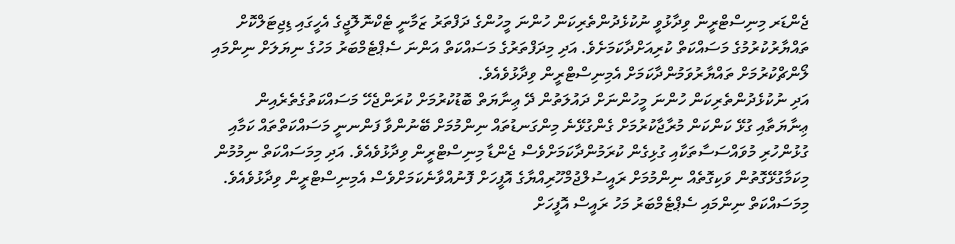ޖެންޑަރ މިނިސްޓްރީން ވިދާޅުވީ ނުކުޅެދުންތެރިކަން ހުންނަ މީހުންގެ ދަފްތަރު ޒަމާނީ ޓެކްނޮލޮޖީގެ އެހީގައި ޑިޖިޓަލްކޮށް ތައްޔާރުކުރުމުގެ މަސައްކަތް ކުރިއަށްދާކަމަށެވެ. އަދި މިދަފްތަރުގެ މަސައްކަތް އަންނަ ސެޕްޓެމްބަރު މަހުގެ ނިޔަލަށް ނިންމައި ލޯންޗްކުރުމަށް ތައްޔާރުވަމުންދާކަމަށް އެމިނިސްޓްރީން ވިދާޅުވެއެވެ.
އަދި ނުކުޅެދުންތެރިކަން ހުންނަ މީހުންނަށް ދައުލަތުން ދޭ ޢިނާޔަތް ބޮޑުކުރުމަށް ކުރަންޖެހޭ މަސައްކަތުގެތެރެއިން ޢިނާޔަތާއި ގުޅޭ ކަންކަން މުރާޖާކުރުމަށް ގެންގުޅޭނެ މިންގަނޑުތައް ނިންމުމަށް ބޭނުންވާ ފަންނނީ މަސައްކަތްތައް ކަމާއި ގުޅުންހުރި މުވައްސަސާތަކާއި ގުޅިގެން ކުރަމުންދާކަމަށްވެސް ޖެންޑާ މިނިސްޓްރީން ވިދާޅުވެއެވެ. އަދި މިމަސައްކަތް ނިމުމުން މިކަމާގުޅޭގޮތުން ވަކިގޮތެއް ނިންމުމަށް ރައީސުލްޖުމްހޫރިއްޔާގެ އޮފީހަށް ފޮނުއްވާނެކަމަށްވެސް އެމިނިސްޓްރީން ވިދާޅުވެއެވެ.
މިމަސައްކަތް ނިންމައި ސެޕްޓެމްބަރު މަހު ރައީސް އޮފީހަށް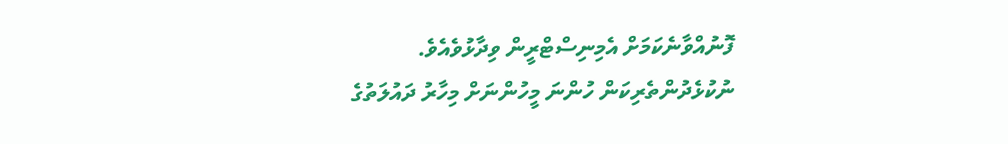ފޮނުއްވާނެކަމަށް އެމިނިސްޓްރީން ވިދާޅުވެއެވެ. ނުކުޅެދުންތެރިކަން ހުންނަ މީހުންނަށް މިހާރު ދައުލަތުގެ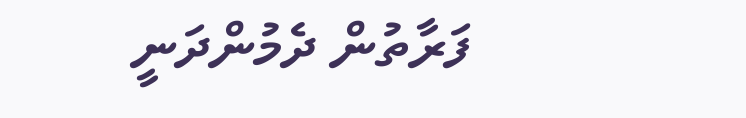ފަރާތުން ދެމުންދަނީ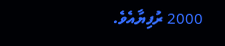2000 ރުފިޔާއެވެ.